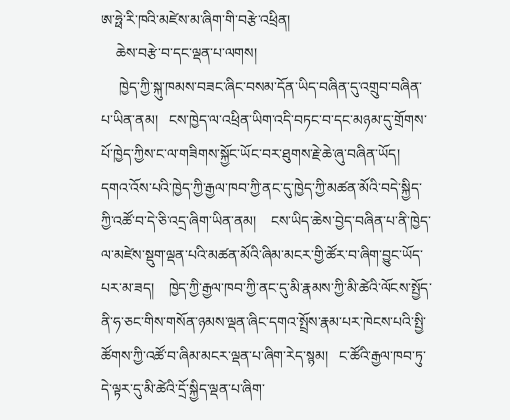ཨ་ཧྥེ་རི་ཁའི་མཛེས་མ་ཞིག་གི་བརྩེ་འཕྲིན།
    ཆེས་བརྩེ་བ་དང་ལྡན་པ་ལགས།
     ཁྱེད་ཀྱི་སྐུ་ཁམས་བཟང་ཞིང་བསམ་དོན་ཡིད་བཞིན་དུ་འགྲུབ་བཞིན་པ་ཡིན་ནམ།   ངས་ཁྱེད་ལ་འཕྲིན་ཡིག་འདི་བཏང་བ་དང་མཉམ་དུ་གྲོགས་པོ་ཁྱེད་ཀྱིས་ང་ལ་གཟིགས་སྐྱོང་ཡོང་བར་ཐུགས་རྗེ་ཆེ་ཞུ་བཞིན་ཡོད།  དགའ་འོས་པའི་ཁྱེད་ཀྱི་རྒྱལ་ཁབ་ཀྱི་ནང་དུ་ཁྱེད་ཀྱི་མཚན་མོའི་བདེ་སྐྱིད་ཀྱི་འཚོ་བ་དེ་ཅི་འདྲ་ཞིག་ཡིན་ནམ།    ངས་ཡིད་ཆེས་བྱེད་བཞིན་པ་ནི་ཁྱེད་ལ་མཛེས་སྡུག་ལྡན་པའི་མཚན་མོའི་ཞིམ་མངར་གྱི་ཚོར་བ་ཞིག་བྱུང་ཡོད་པར་མ་ཟད།    ཁྱེད་ཀྱི་རྒྱལ་ཁབ་ཀྱི་ནང་དུ་མི་རྣམས་ཀྱི་མི་ཚེའི་ལོངས་སྤྱོད་ནི་ཧ་ཅང་གིས་གསོན་ཉམས་ལྡན་ཞིང་དགའ་སྤྲོས་རྣམ་པར་ཁེངས་པའི་སྤྱི་ཚོགས་ཀྱི་འཚོ་བ་ཞིམ་མངར་ལྡན་པ་ཞིག་རེད་སྙམ།   ང་ཚོའི་རྒྱལ་ཁབ་ཏུ་དེ་ལྟར་དུ་མི་ཚེའི་དྲོ་སྐྱིད་ལྡན་པ་ཞིག་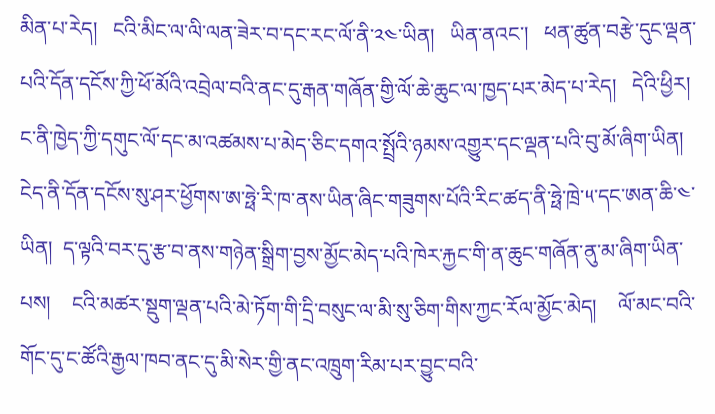མིན་པ་རེད།   ངའི་མིང་ལ་ལི་ལན་ཟེར་བ་དང་རང་ལོ་ནི་༢༤་ཡིན།   ཡིན་ནའང་།   ཕན་ཚུན་བརྩེ་དུང་ལྡན་པའི་དོན་དངོས་ཀྱི་ཕོ་མོའི་འབྲེལ་བའི་ནང་དུ་རྒན་གཞོན་གྱི་ལོ་ཆེ་ཆུང་ལ་ཁྱད་པར་མེད་པ་རེད།   དེའི་ཕྱིར།   ང་ནི་ཁྱེད་ཀྱི་དགུང་ལོ་དང་མ་འཚམས་པ་མེད་ཅིང་དགའ་སྤྲོའི་ཉམས་འགྱུར་དང་ལྡན་པའི་བུ་མོ་ཞིག་ཡིན།   ངེད་ནི་དོན་དངོས་སུ་ཤར་ཕྱོགས་ཨ་ཧྥེ་རི་ཁ་ནས་ཡིན་ཞིང་གཟུགས་པོའི་རིང་ཚད་ནི་ཧྥེ་ཁྲེ་༥་དང་ཨན་ཆི་༤་ཡིན།  ད་ལྟའི་བར་དུ་རྩ་བ་ནས་གཉེན་སྒྲིག་བྱས་མྱོང་མེད་པའི་ཁེར་རྐྱང་གི་ན་ཆུང་གཞོན་ནུ་མ་ཞིག་ཡིན་པས།    ངའི་མཚར་སྡུག་ལྡན་པའི་མེ་ཏོག་གི་དྲི་བསུང་ལ་མི་སུ་ཅིག་གིས་ཀྱང་རོལ་མྱོང་མེད།    ལོ་མང་བའི་གོང་དུ་ང་ཚོའི་རྒྱལ་ཁབ་ནང་དུ་མི་སེར་གྱི་ནང་འཁྲུག་རིམ་པར་བྱུང་བའི་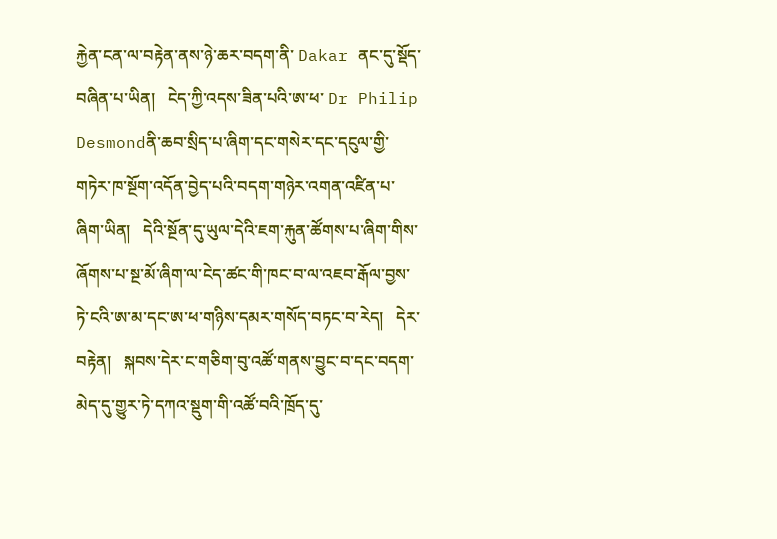རྐྱེན་ངན་ལ་བརྟེན་ནས་ཉེ་ཆར་བདག་ནི་ Dakar ནང་དུ་སྡོད་བཞིན་པ་ཡིན།   ངེད་ཀྱི་འདས་ཟིན་པའི་ཨ་ཕ་ Dr Philip Desmondནི་ཆབ་སྲིད་པ་ཞིག་དང་གསེར་དང་དངུལ་གྱི་གཏེར་ཁ་སྔོག་འདོན་བྱེད་པའི་བདག་གཉེར་འགན་འཛིན་པ་ཞིག་ཡིན།   དེའི་སྔོན་དུ་ཡུལ་དེའི་ཇག་རྐུན་ཚོགས་པ་ཞིག་གིས་ཞོགས་པ་སྔ་མོ་ཞིག་ལ་ངེད་ཚང་གི་ཁང་བ་ལ་འཇབ་རྒོལ་བྱས་ཏེ་ངའི་ཨ་མ་དང་ཨ་ཕ་གཉིས་དམར་གསོད་བཏང་བ་རེད།   དེར་བརྟེན།   སྐབས་དེར་ང་གཅིག་བུ་འཚོ་གནས་བྱུང་བ་དང་བདག་མེད་དུ་གྱུར་ཏེ་དཀའ་སྡུག་གི་འཚོ་བའི་ཁྲོད་དུ་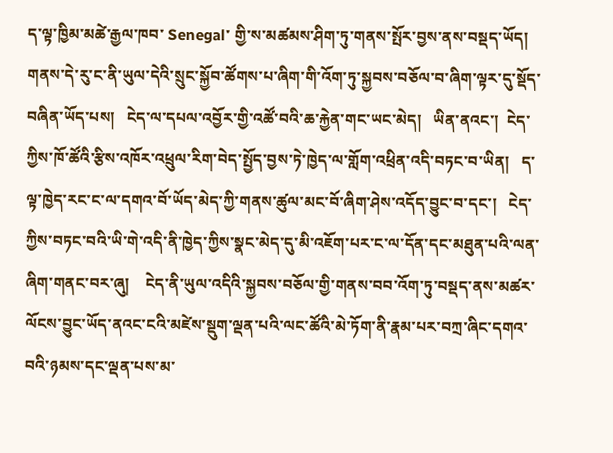ད་ལྟ་ཁྱིམ་མཚེ་རྒྱལ་ཁབ་ Senegal་ གྱི་ས་མཚམས་ཤིག་ཏུ་གནས་སྤོར་བྱས་ནས་བསྡད་ཡོད།   གནས་དེ་རུ་ང་ནི་ཡུལ་དེའི་སྲུང་སྐྱོབ་ཚོགས་པ་ཞིག་གི་འོག་ཏུ་སྐྱབས་བཅོལ་བ་ཞིག་ལྟར་དུ་སྡོད་བཞིན་ཡོད་པས།   ངེད་ལ་དཔལ་འབྱོར་གྱི་འཚོ་བའི་ཆ་རྐྱེན་གང་ཡང་མེད།   ཡིན་ནའང་།  ངེད་ཀྱིས་ཁོ་ཚོའི་རྩིས་འཁོར་འཕྲུལ་རིག་བེད་སྤྱོད་བྱས་ཏེ་ཁྱེད་ལ་གློག་འཕྲིན་འདི་བཏང་བ་ཡིན།   ད་ལྟ་ཁྱེད་རང་ང་ལ་དགའ་བོ་ཡོད་མེད་ཀྱི་གནས་ཚུལ་མང་བོ་ཞིག་ཤེས་འདོད་བྱུང་བ་དང་།   ངེད་ཀྱིས་བཏང་བའི་ཡི་གེ་འདི་ནི་ཁྱེད་ཀྱིས་སྣང་མེད་དུ་མི་འཇོག་པར་ང་ལ་དོན་དང་མཐུན་པའི་ལན་ཞིག་གནང་བར་ཞུ།    ངེད་ནི་ཡུལ་འདིའི་སྐྱབས་བཅོལ་གྱི་གནས་བབ་འོག་ཏུ་བསྡད་ནས་མཚར་ལོངས་བྱུང་ཡོད་ནའང་ངའི་མཛེས་སྡུག་ལྡན་པའི་ལང་ཚོའི་མེ་ཏོག་ནི་རྣམ་པར་བཀྲ་ཞིང་དགའ་བའི་ཉམས་དང་ལྡན་པས་མ་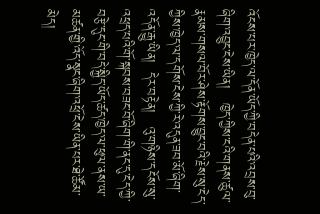འོངས་པར་ཁྱེད་ལ་དོན་ཡོད་ཀྱི་བདེན་པའི་འབྲས་བུ་ཞིག་འབྱུང་ངེས་ཡིན།   ཁྱེད་ཀྱིས་ངའི་གནས་ཚུལ་རྣམས་གསལ་བོར་ཤེས་རྟོགས་བྱུང་བའི་རྗེས་སུ་ངེད་ཀྱིས་ཁྱེད་ལ་དགོས་ངེས་ཀྱི་རེ་འདུན་ཟབ་མོ་ཞིག་འདོན་རྒྱུ་ཡིན།  དེར་བརྟེན།   འུ་གཉིས་དངོས་སུ་འཕྲད་པའི་གོ་སྐབས་བཟང་བོ་ཞིག་གི་ནང་དུ་ངེད་ཀྱི་བརྩེ་དུང་གི་བདེ་སྐྱིད་ཡོད་ཚད་ཁྱེད་ལ་ཕུལ་ནས་ཡ་མཚན་གྱི་འོད་སྣང་ཞིག་འཕྲོ་ངེས་ཡིན་པར་ཐེ་ཚོམ་མེད།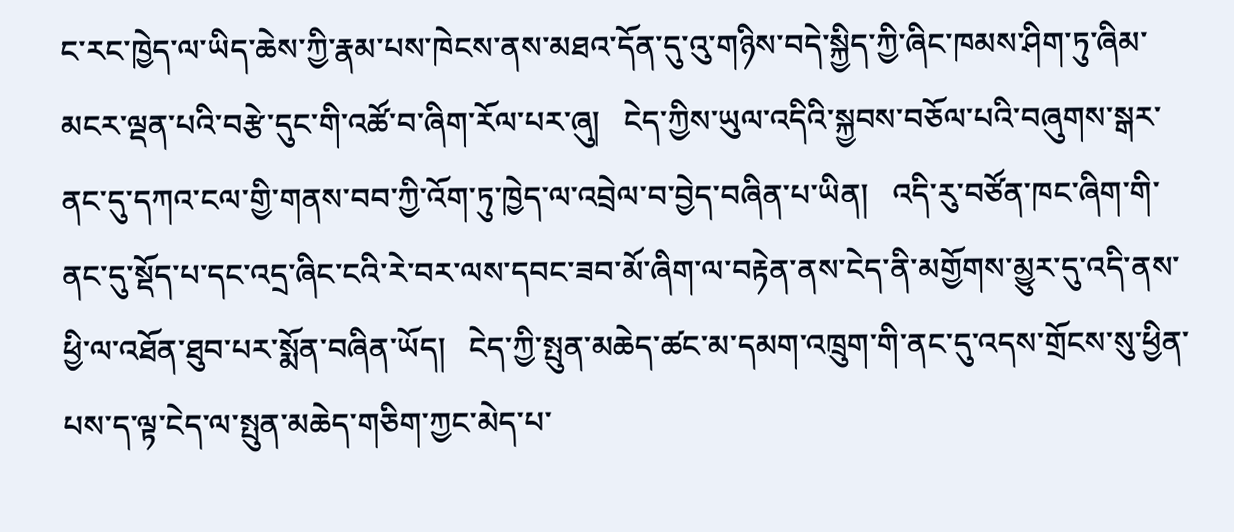ང་རང་ཁྱེད་ལ་ཡིད་ཆེས་ཀྱི་རྣམ་པས་ཁེངས་ནས་མཐའ་དོན་དུ་འུ་གཉིས་བདེ་སྐྱིད་ཀྱི་ཞིང་ཁམས་ཤིག་ཏུ་ཞིམ་མངར་ལྡན་པའི་བརྩེ་དུང་གི་འཚོ་བ་ཞིག་རོལ་པར་ཞུ།   ངེད་ཀྱིས་ཡུལ་འདིའི་སྐྱབས་བཅོལ་པའི་བཞུགས་སྒར་ནང་དུ་དཀའ་ངལ་གྱི་གནས་བབ་ཀྱི་འོག་ཏུ་ཁྱེད་ལ་འབྲེལ་བ་བྱེད་བཞིན་པ་ཡིན།   འདི་རུ་བཙོན་ཁང་ཞིག་གི་ནང་དུ་སྡོད་པ་དང་འདྲ་ཞིང་ངའི་རེ་བར་ལས་དབང་ཟབ་མོ་ཞིག་ལ་བརྟེན་ནས་ངེད་ནི་མགྱོགས་མྱུར་དུ་འདི་ནས་ཕྱི་ལ་འཐོན་ཐུབ་པར་སྨོན་བཞིན་ཡོད།   ངེད་ཀྱི་སྤུན་མཆེད་ཚང་མ་དམག་འཁྲུག་གི་ནང་དུ་འདས་གྲོངས་སུ་ཕྱིན་པས་ད་ལྟ་ངེད་ལ་སྤུན་མཆེད་གཅིག་ཀྱང་མེད་པ་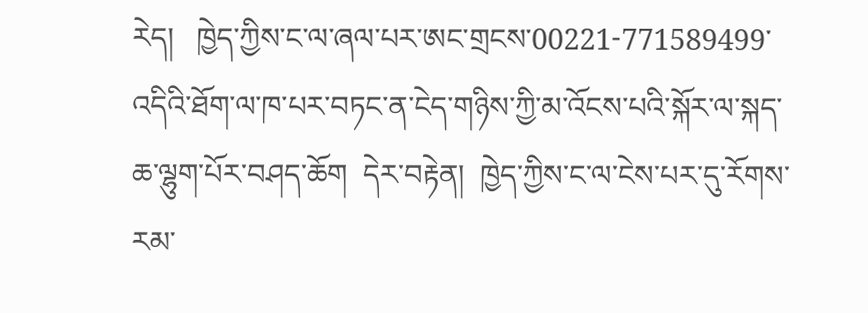རེད།   ཁྱེད་ཀྱིས་ང་ལ་ཞལ་པར་ཨང་གྲངས་00221-771589499་འདིའི་ཐོག་ལ་ཁ་པར་བཏང་ན་ངེད་གཉིས་ཀྱི་མ་འོངས་པའི་སྐོར་ལ་སྐད་ཆ་ལྷུག་པོར་བཤད་ཆོག  དེར་བརྟེན།  ཁྱེད་ཀྱིས་ང་ལ་ངེས་པར་དུ་རོགས་རམ་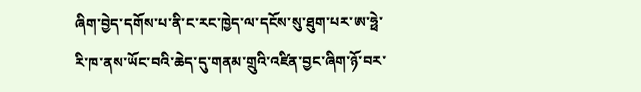ཞིག་བྱེད་དགོས་པ་ནི་ང་རང་ཁྱེད་ལ་དངོས་སུ་ཐུག་པར་ཨ་ཧྥེ་རི་ཁ་ནས་ཡོང་བའི་ཆེད་དུ་གནམ་གྲུའི་འཛིན་བྱང་ཞིག་ཉོ་བར་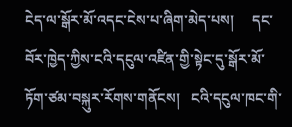ངེད་ལ་སྒོར་མོ་འདང་ངེས་པ་ཞིག་མེད་པས།     དང་བོར་ཁྱེད་ཀྱིས་ངའི་དངུལ་འཛིན་གྱི་སྟེང་དུ་སྒོར་མོ་ཏོག་ཙམ་བསྐུར་རོགས་གནོངས།   ངའི་དངུལ་ཁང་གི་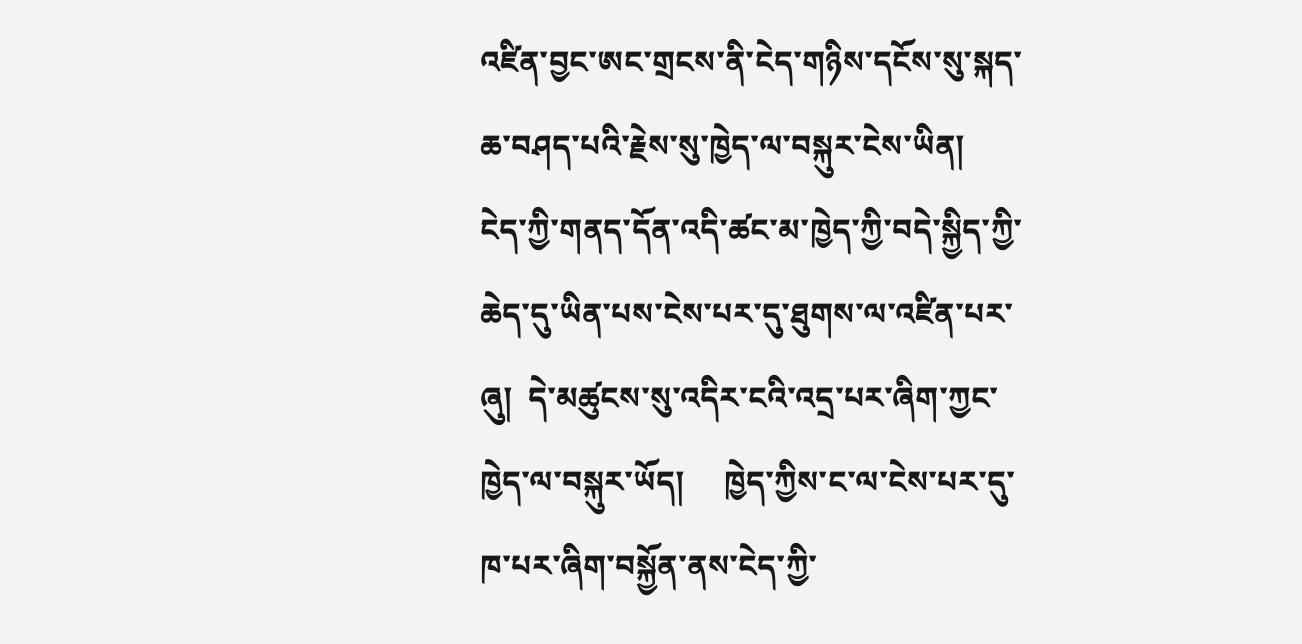འཛིན་བྱང་ཨང་གྲངས་ནི་ངེད་གཉིས་དངོས་སུ་སྐད་ཆ་བཤད་པའི་རྗེས་སུ་ཁྱེད་ལ་བསྐུར་ངེས་ཡིན།    ངེད་ཀྱི་གནད་དོན་འདི་ཚང་མ་ཁྱེད་ཀྱི་བདེ་སྐྱིད་ཀྱི་ཆེད་དུ་ཡིན་པས་ངེས་པར་དུ་ཐུགས་ལ་འཛིན་པར་ཞུ།  དེ་མཚུངས་སུ་འདིར་ངའི་འདྲ་པར་ཞིག་ཀྱང་ཁྱེད་ལ་བསྐུར་ཡོད།     ཁྱེད་ཀྱིས་ང་ལ་ངེས་པར་དུ་ཁ་པར་ཞིག་བསྐྱོན་ནས་ངེད་ཀྱི་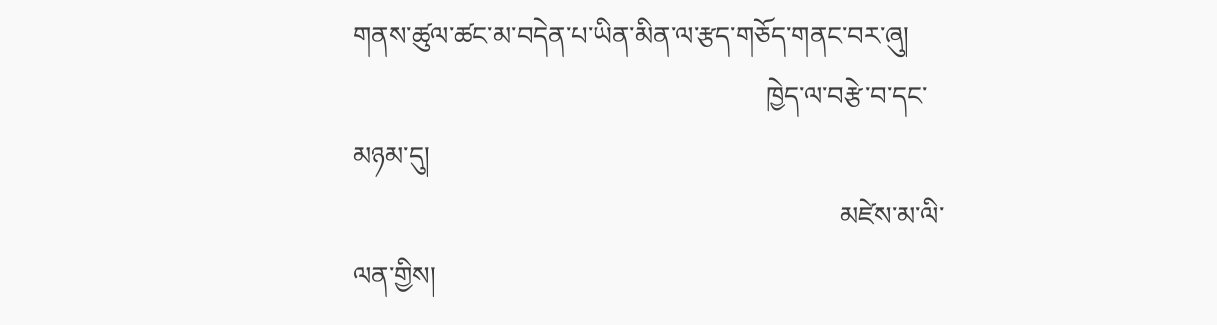གནས་ཚུལ་ཚང་མ་བདེན་པ་ཡིན་མིན་ལ་རྩད་གཅོད་གནང་བར་ཞུ།
                                                             ཁྱེད་ལ་བརྩེ་བ་དང་མཉམ་དུ།
                                                                        མཛེས་མ་ལི་ལན་གྱིས།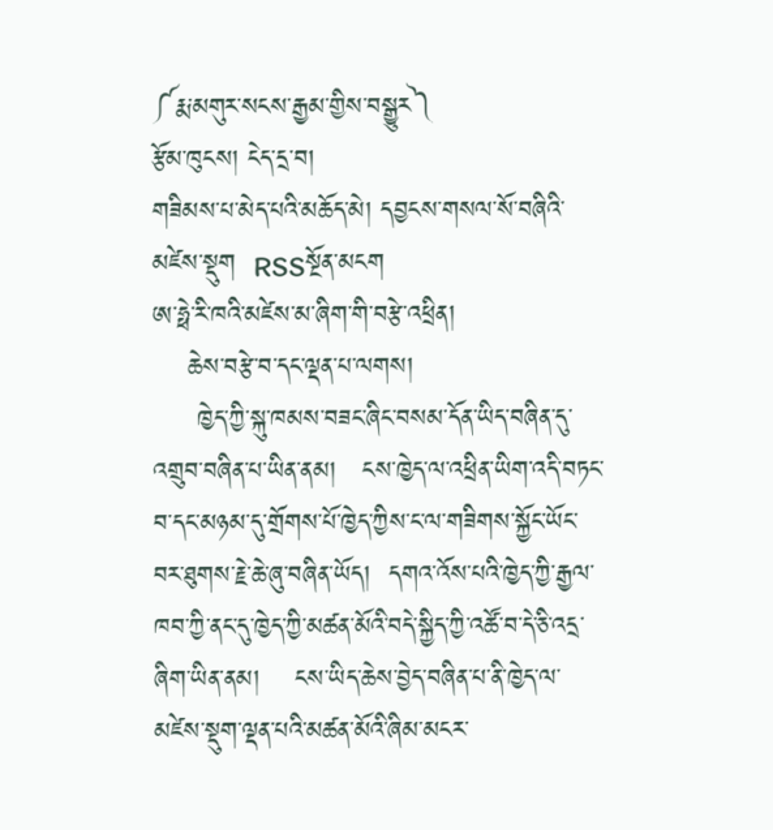༼རྨ་མགུར་སངས་རྒྱམ་གྱིས་བསྒྱུར༽
རྩོམ་ཁུངས། ངེད་དྲ་བ།
གཟིམས་པ་མེད་པའི་མཆོད་མེ། དབྱངས་གསལ་སོ་བཞིའི་མཛེས་སྡུག  RSSསྔོན་མངག
ཨ་ཧྥེ་རི་ཁའི་མཛེས་མ་ཞིག་གི་བརྩེ་འཕྲིན།
    ཆེས་བརྩེ་བ་དང་ལྡན་པ་ལགས།
     ཁྱེད་ཀྱི་སྐུ་ཁམས་བཟང་ཞིང་བསམ་དོན་ཡིད་བཞིན་དུ་འགྲུབ་བཞིན་པ་ཡིན་ནམ།   ངས་ཁྱེད་ལ་འཕྲིན་ཡིག་འདི་བཏང་བ་དང་མཉམ་དུ་གྲོགས་པོ་ཁྱེད་ཀྱིས་ང་ལ་གཟིགས་སྐྱོང་ཡོང་བར་ཐུགས་རྗེ་ཆེ་ཞུ་བཞིན་ཡོད།  དགའ་འོས་པའི་ཁྱེད་ཀྱི་རྒྱལ་ཁབ་ཀྱི་ནང་དུ་ཁྱེད་ཀྱི་མཚན་མོའི་བདེ་སྐྱིད་ཀྱི་འཚོ་བ་དེ་ཅི་འདྲ་ཞིག་ཡིན་ནམ།    ངས་ཡིད་ཆེས་བྱེད་བཞིན་པ་ནི་ཁྱེད་ལ་མཛེས་སྡུག་ལྡན་པའི་མཚན་མོའི་ཞིམ་མངར་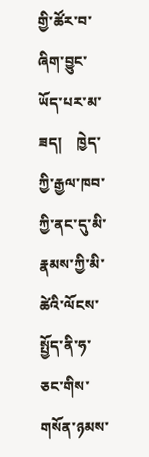གྱི་ཚོར་བ་ཞིག་བྱུང་ཡོད་པར་མ་ཟད།    ཁྱེད་ཀྱི་རྒྱལ་ཁབ་ཀྱི་ནང་དུ་མི་རྣམས་ཀྱི་མི་ཚེའི་ལོངས་སྤྱོད་ནི་ཧ་ཅང་གིས་གསོན་ཉམས་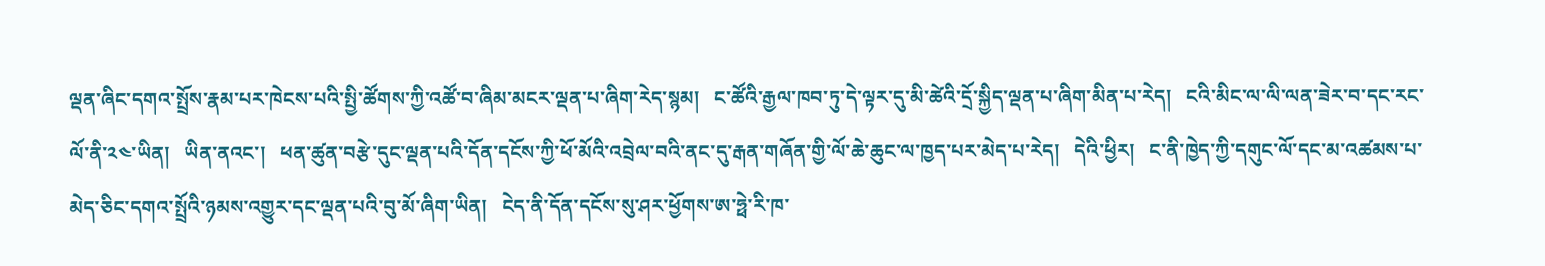ལྡན་ཞིང་དགའ་སྤྲོས་རྣམ་པར་ཁེངས་པའི་སྤྱི་ཚོགས་ཀྱི་འཚོ་བ་ཞིམ་མངར་ལྡན་པ་ཞིག་རེད་སྙམ།   ང་ཚོའི་རྒྱལ་ཁབ་ཏུ་དེ་ལྟར་དུ་མི་ཚེའི་དྲོ་སྐྱིད་ལྡན་པ་ཞིག་མིན་པ་རེད།   ངའི་མིང་ལ་ལི་ལན་ཟེར་བ་དང་རང་ལོ་ནི་༢༤་ཡིན།   ཡིན་ནའང་།   ཕན་ཚུན་བརྩེ་དུང་ལྡན་པའི་དོན་དངོས་ཀྱི་ཕོ་མོའི་འབྲེལ་བའི་ནང་དུ་རྒན་གཞོན་གྱི་ལོ་ཆེ་ཆུང་ལ་ཁྱད་པར་མེད་པ་རེད།   དེའི་ཕྱིར།   ང་ནི་ཁྱེད་ཀྱི་དགུང་ལོ་དང་མ་འཚམས་པ་མེད་ཅིང་དགའ་སྤྲོའི་ཉམས་འགྱུར་དང་ལྡན་པའི་བུ་མོ་ཞིག་ཡིན།   ངེད་ནི་དོན་དངོས་སུ་ཤར་ཕྱོགས་ཨ་ཧྥེ་རི་ཁ་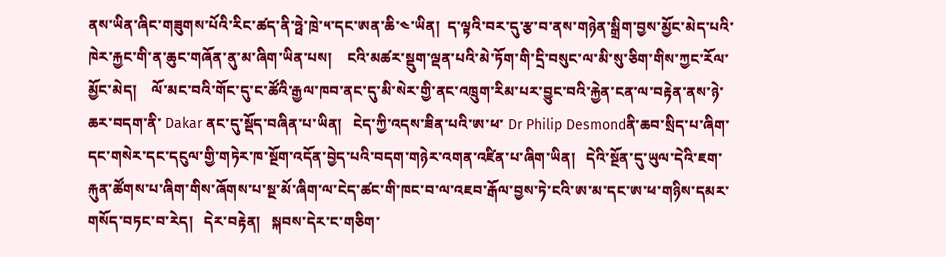ནས་ཡིན་ཞིང་གཟུགས་པོའི་རིང་ཚད་ནི་ཧྥེ་ཁྲེ་༥་དང་ཨན་ཆི་༤་ཡིན།  ད་ལྟའི་བར་དུ་རྩ་བ་ནས་གཉེན་སྒྲིག་བྱས་མྱོང་མེད་པའི་ཁེར་རྐྱང་གི་ན་ཆུང་གཞོན་ནུ་མ་ཞིག་ཡིན་པས།    ངའི་མཚར་སྡུག་ལྡན་པའི་མེ་ཏོག་གི་དྲི་བསུང་ལ་མི་སུ་ཅིག་གིས་ཀྱང་རོལ་མྱོང་མེད།    ལོ་མང་བའི་གོང་དུ་ང་ཚོའི་རྒྱལ་ཁབ་ནང་དུ་མི་སེར་གྱི་ནང་འཁྲུག་རིམ་པར་བྱུང་བའི་རྐྱེན་ངན་ལ་བརྟེན་ནས་ཉེ་ཆར་བདག་ནི་ Dakar ནང་དུ་སྡོད་བཞིན་པ་ཡིན།   ངེད་ཀྱི་འདས་ཟིན་པའི་ཨ་ཕ་ Dr Philip Desmondནི་ཆབ་སྲིད་པ་ཞིག་དང་གསེར་དང་དངུལ་གྱི་གཏེར་ཁ་སྔོག་འདོན་བྱེད་པའི་བདག་གཉེར་འགན་འཛིན་པ་ཞིག་ཡིན།   དེའི་སྔོན་དུ་ཡུལ་དེའི་ཇག་རྐུན་ཚོགས་པ་ཞིག་གིས་ཞོགས་པ་སྔ་མོ་ཞིག་ལ་ངེད་ཚང་གི་ཁང་བ་ལ་འཇབ་རྒོལ་བྱས་ཏེ་ངའི་ཨ་མ་དང་ཨ་ཕ་གཉིས་དམར་གསོད་བཏང་བ་རེད།   དེར་བརྟེན།   སྐབས་དེར་ང་གཅིག་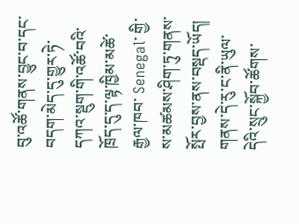བུ་འཚོ་གནས་བྱུང་བ་དང་བདག་མེད་དུ་གྱུར་ཏེ་དཀའ་སྡུག་གི་འཚོ་བའི་ཁྲོད་དུ་ད་ལྟ་ཁྱིམ་མཚེ་རྒྱལ་ཁབ་ Senegal་ གྱི་ས་མཚམས་ཤིག་ཏུ་གནས་སྤོར་བྱས་ནས་བསྡད་ཡོད།   གནས་དེ་རུ་ང་ནི་ཡུལ་དེའི་སྲུང་སྐྱོབ་ཚོགས་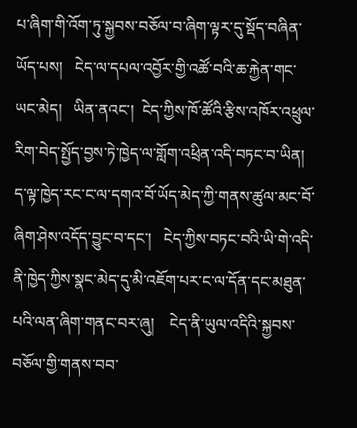པ་ཞིག་གི་འོག་ཏུ་སྐྱབས་བཅོལ་བ་ཞིག་ལྟར་དུ་སྡོད་བཞིན་ཡོད་པས།   ངེད་ལ་དཔལ་འབྱོར་གྱི་འཚོ་བའི་ཆ་རྐྱེན་གང་ཡང་མེད།   ཡིན་ནའང་།  ངེད་ཀྱིས་ཁོ་ཚོའི་རྩིས་འཁོར་འཕྲུལ་རིག་བེད་སྤྱོད་བྱས་ཏེ་ཁྱེད་ལ་གློག་འཕྲིན་འདི་བཏང་བ་ཡིན།   ད་ལྟ་ཁྱེད་རང་ང་ལ་དགའ་བོ་ཡོད་མེད་ཀྱི་གནས་ཚུལ་མང་བོ་ཞིག་ཤེས་འདོད་བྱུང་བ་དང་།   ངེད་ཀྱིས་བཏང་བའི་ཡི་གེ་འདི་ནི་ཁྱེད་ཀྱིས་སྣང་མེད་དུ་མི་འཇོག་པར་ང་ལ་དོན་དང་མཐུན་པའི་ལན་ཞིག་གནང་བར་ཞུ།    ངེད་ནི་ཡུལ་འདིའི་སྐྱབས་བཅོལ་གྱི་གནས་བབ་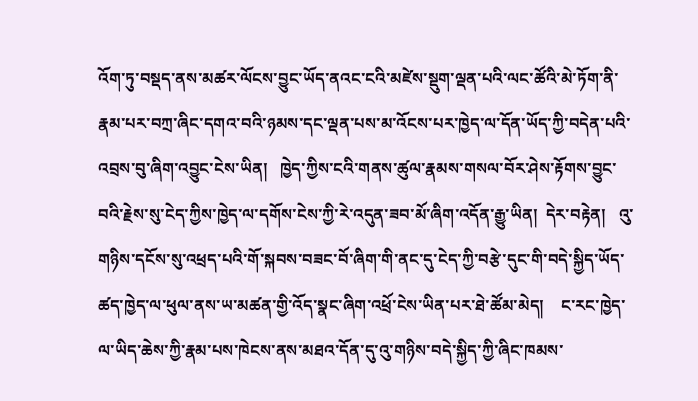འོག་ཏུ་བསྡད་ནས་མཚར་ལོངས་བྱུང་ཡོད་ནའང་ངའི་མཛེས་སྡུག་ལྡན་པའི་ལང་ཚོའི་མེ་ཏོག་ནི་རྣམ་པར་བཀྲ་ཞིང་དགའ་བའི་ཉམས་དང་ལྡན་པས་མ་འོངས་པར་ཁྱེད་ལ་དོན་ཡོད་ཀྱི་བདེན་པའི་འབྲས་བུ་ཞིག་འབྱུང་ངེས་ཡིན།   ཁྱེད་ཀྱིས་ངའི་གནས་ཚུལ་རྣམས་གསལ་བོར་ཤེས་རྟོགས་བྱུང་བའི་རྗེས་སུ་ངེད་ཀྱིས་ཁྱེད་ལ་དགོས་ངེས་ཀྱི་རེ་འདུན་ཟབ་མོ་ཞིག་འདོན་རྒྱུ་ཡིན།  དེར་བརྟེན།   འུ་གཉིས་དངོས་སུ་འཕྲད་པའི་གོ་སྐབས་བཟང་བོ་ཞིག་གི་ནང་དུ་ངེད་ཀྱི་བརྩེ་དུང་གི་བདེ་སྐྱིད་ཡོད་ཚད་ཁྱེད་ལ་ཕུལ་ནས་ཡ་མཚན་གྱི་འོད་སྣང་ཞིག་འཕྲོ་ངེས་ཡིན་པར་ཐེ་ཚོམ་མེད།    ང་རང་ཁྱེད་ལ་ཡིད་ཆེས་ཀྱི་རྣམ་པས་ཁེངས་ནས་མཐའ་དོན་དུ་འུ་གཉིས་བདེ་སྐྱིད་ཀྱི་ཞིང་ཁམས་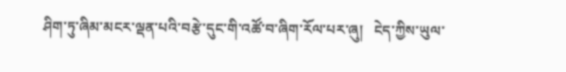ཤིག་ཏུ་ཞིམ་མངར་ལྡན་པའི་བརྩེ་དུང་གི་འཚོ་བ་ཞིག་རོལ་པར་ཞུ།   ངེད་ཀྱིས་ཡུལ་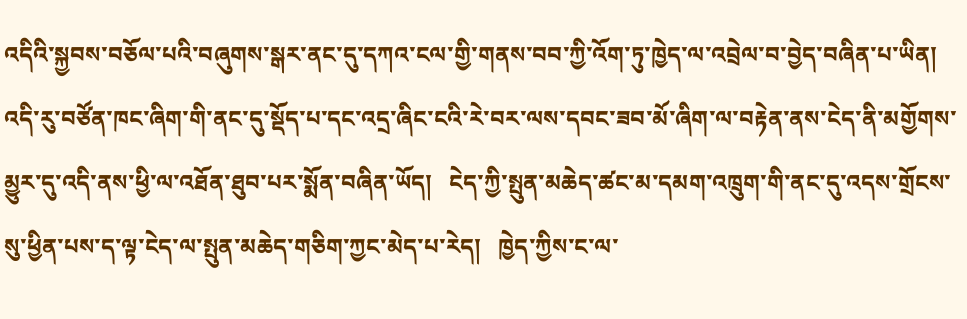འདིའི་སྐྱབས་བཅོལ་པའི་བཞུགས་སྒར་ནང་དུ་དཀའ་ངལ་གྱི་གནས་བབ་ཀྱི་འོག་ཏུ་ཁྱེད་ལ་འབྲེལ་བ་བྱེད་བཞིན་པ་ཡིན།   འདི་རུ་བཙོན་ཁང་ཞིག་གི་ནང་དུ་སྡོད་པ་དང་འདྲ་ཞིང་ངའི་རེ་བར་ལས་དབང་ཟབ་མོ་ཞིག་ལ་བརྟེན་ནས་ངེད་ནི་མགྱོགས་མྱུར་དུ་འདི་ནས་ཕྱི་ལ་འཐོན་ཐུབ་པར་སྨོན་བཞིན་ཡོད།   ངེད་ཀྱི་སྤུན་མཆེད་ཚང་མ་དམག་འཁྲུག་གི་ནང་དུ་འདས་གྲོངས་སུ་ཕྱིན་པས་ད་ལྟ་ངེད་ལ་སྤུན་མཆེད་གཅིག་ཀྱང་མེད་པ་རེད།   ཁྱེད་ཀྱིས་ང་ལ་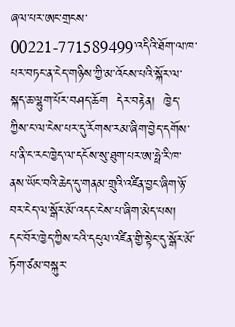ཞལ་པར་ཨང་གྲངས་00221-771589499་འདིའི་ཐོག་ལ་ཁ་པར་བཏང་ན་ངེད་གཉིས་ཀྱི་མ་འོངས་པའི་སྐོར་ལ་སྐད་ཆ་ལྷུག་པོར་བཤད་ཆོག  དེར་བརྟེན།  ཁྱེད་ཀྱིས་ང་ལ་ངེས་པར་དུ་རོགས་རམ་ཞིག་བྱེད་དགོས་པ་ནི་ང་རང་ཁྱེད་ལ་དངོས་སུ་ཐུག་པར་ཨ་ཧྥེ་རི་ཁ་ནས་ཡོང་བའི་ཆེད་དུ་གནམ་གྲུའི་འཛིན་བྱང་ཞིག་ཉོ་བར་ངེད་ལ་སྒོར་མོ་འདང་ངེས་པ་ཞིག་མེད་པས།     དང་བོར་ཁྱེད་ཀྱིས་ངའི་དངུལ་འཛིན་གྱི་སྟེང་དུ་སྒོར་མོ་ཏོག་ཙམ་བསྐུར་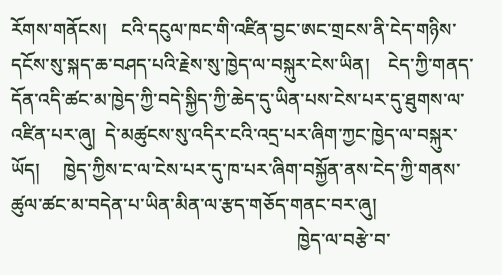རོགས་གནོངས།   ངའི་དངུལ་ཁང་གི་འཛིན་བྱང་ཨང་གྲངས་ནི་ངེད་གཉིས་དངོས་སུ་སྐད་ཆ་བཤད་པའི་རྗེས་སུ་ཁྱེད་ལ་བསྐུར་ངེས་ཡིན།    ངེད་ཀྱི་གནད་དོན་འདི་ཚང་མ་ཁྱེད་ཀྱི་བདེ་སྐྱིད་ཀྱི་ཆེད་དུ་ཡིན་པས་ངེས་པར་དུ་ཐུགས་ལ་འཛིན་པར་ཞུ།  དེ་མཚུངས་སུ་འདིར་ངའི་འདྲ་པར་ཞིག་ཀྱང་ཁྱེད་ལ་བསྐུར་ཡོད།     ཁྱེད་ཀྱིས་ང་ལ་ངེས་པར་དུ་ཁ་པར་ཞིག་བསྐྱོན་ནས་ངེད་ཀྱི་གནས་ཚུལ་ཚང་མ་བདེན་པ་ཡིན་མིན་ལ་རྩད་གཅོད་གནང་བར་ཞུ།
                                                             ཁྱེད་ལ་བརྩེ་བ་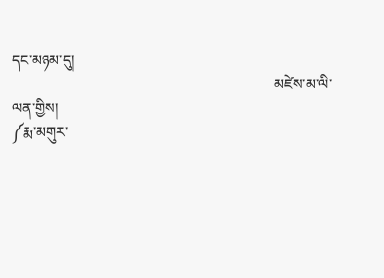དང་མཉམ་དུ།
                                                                        མཛེས་མ་ལི་ལན་གྱིས།
༼རྨ་མགུར་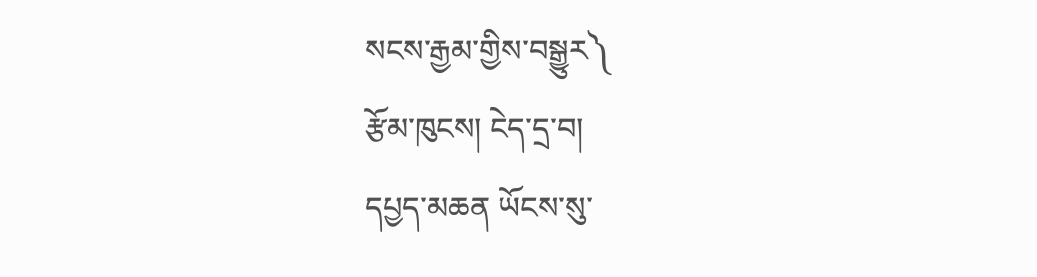སངས་རྒྱམ་གྱིས་བསྒྱུར༽
རྩོམ་ཁུངས། ངེད་དྲ་བ།
དཔྱད་མཆན ཡོངས་སུ་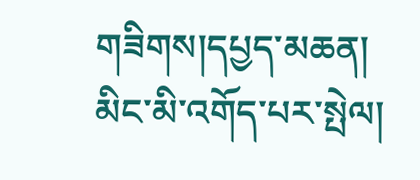གཟིགས།དཔྱད་མཆན།
མིང་མི་འགོད་པར་སྤེལ།